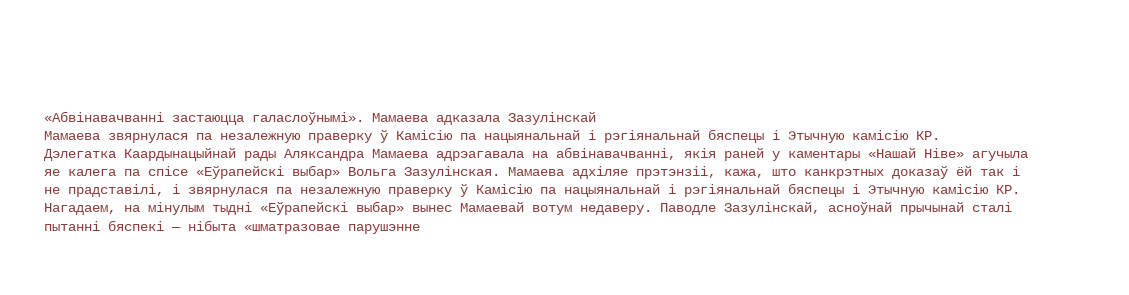«Абвінавачванні застаюцца галаслоўнымі». Мамаева адказала Зазулінскай
Мамаева звярнулася па незалежную праверку ў Камісію па нацыянальнай і рэгіянальнай бяспецы і Этычную камісію КР.
Дэлегатка Каардынацыйнай рады Аляксандра Мамаева адрэагавала на абвінавачванні, якія раней у каментары «Нашай Ніве» агучыла яе калега па спісе «Еўрапейскі выбар» Вольга Зазулінская. Мамаева адхіляе прэтэнзіі, кажа, што канкрэтных доказаў ёй так і не прадставілі, і звярнулася па незалежную праверку ў Камісію па нацыянальнай і рэгіянальнай бяспецы і Этычную камісію КР.
Нагадаем, на мінулым тыдні «Еўрапейскі выбар» вынес Мамаевай вотум недаверу. Паводле Зазулінскай, асноўнай прычынай сталі пытанні бяспекі — нібыта «шматразовае парушэнне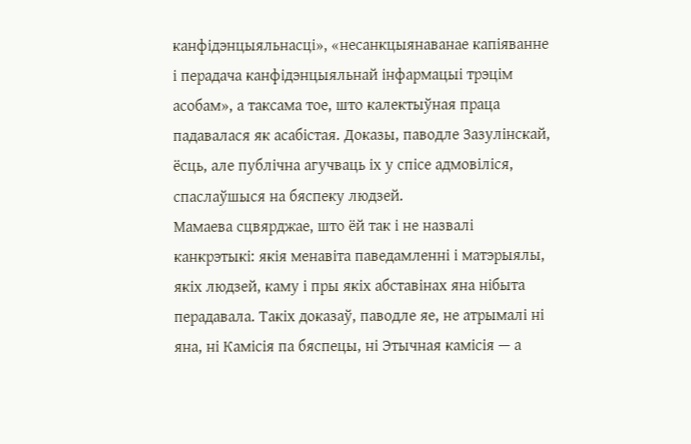канфідэнцыяльнасці», «несанкцыянаванае капіяванне і перадача канфідэнцыяльнай інфармацыі трэцім асобам», а таксама тое, што калектыўная праца падавалася як асабістая. Доказы, паводле Зазулінскай, ёсць, але публічна агучваць іх у спісе адмовіліся, спаслаўшыся на бяспеку людзей.
Мамаева сцвярджае, што ёй так і не назвалі канкрэтыкі: якія менавіта паведамленні і матэрыялы, якіх людзей, каму і пры якіх абставінах яна нібыта перадавала. Такіх доказаў, паводле яе, не атрымалі ні яна, ні Камісія па бяспецы, ні Этычная камісія — а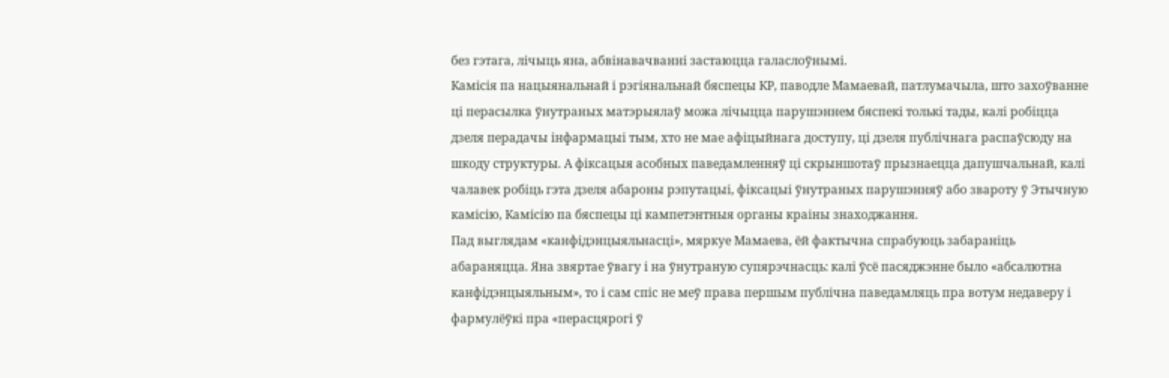без гэтага, лічыць яна, абвінавачванні застаюцца галаслоўнымі.
Камісія па нацыянальнай і рэгіянальнай бяспецы КР, паводле Мамаевай, патлумачыла, што захоўванне ці перасылка ўнутраных матэрыялаў можа лічыцца парушэннем бяспекі толькі тады, калі робіцца дзеля перадачы інфармацыі тым, хто не мае афіцыйнага доступу, ці дзеля публічнага распаўсюду на шкоду структуры. А фіксацыя асобных паведамленняў ці скрыншотаў прызнаецца дапушчальнай, калі чалавек робіць гэта дзеля абароны рэпутацыі, фіксацыі ўнутраных парушэнняў або звароту ў Этычную камісію, Камісію па бяспецы ці кампетэнтныя органы краіны знаходжання.
Пад выглядам «канфідэнцыяльнасці», мяркуе Мамаева, ёй фактычна спрабуюць забараніць абараняцца. Яна звяртае ўвагу і на ўнутраную супярэчнасць: калі ўсё пасяджэнне было «абсалютна канфідэнцыяльным», то і сам спіс не меў права першым публічна паведамляць пра вотум недаверу і фармулёўкі пра «перасцярогі ў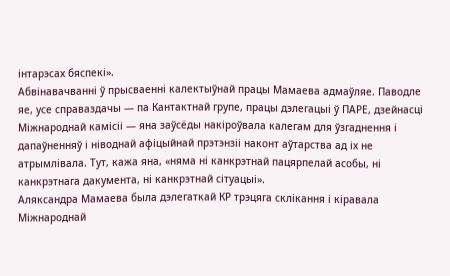інтарэсах бяспекі».
Абвінавачванні ў прысваенні калектыўнай працы Мамаева адмаўляе. Паводле яе, усе справаздачы — па Кантактнай групе, працы дэлегацыі ў ПАРЕ, дзейнасці Міжнароднай камісіі — яна заўсёды накіроўвала калегам для ўзгаднення і дапаўненняў і ніводнай афіцыйнай прэтэнзіі наконт аўтарства ад іх не атрымлівала. Тут, кажа яна, «няма ні канкрэтнай пацярпелай асобы, ні канкрэтнага дакумента, ні канкрэтнай сітуацыі».
Аляксандра Мамаева была дэлегаткай КР трэцяга склікання і кіравала Міжнароднай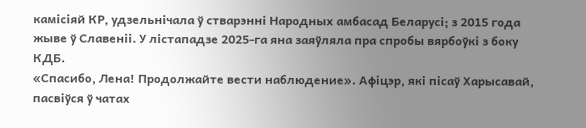камісіяй КР, удзельнічала ў стварэнні Народных амбасад Беларусі; з 2015 года жыве ў Славеніі. У лістападзе 2025‑га яна заяўляла пра спробы вярбоўкі з боку КДБ.
«Спасибо, Лена! Продолжайте вести наблюдение». Афіцэр, які пісаў Харысавай, пасвіўся ў чатах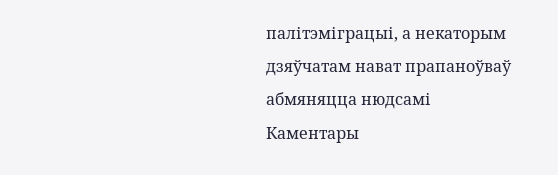палітэміграцыі, а некаторым дзяўчатам нават прапаноўваў абмяняцца нюдсамі
Каментары